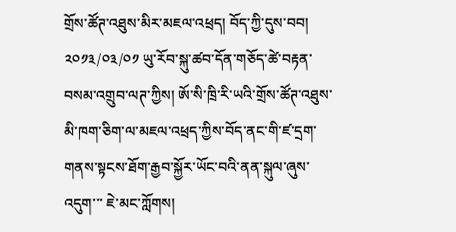གྲོས་ཚོཊ་འཐུས་མིར་མཇལ་འཕྲད། བོད་ཀྱི་དུས་བབ། ༢༠༡༣/༠༣/༠༡ ཡུ་རོབ་སྐུ་ཚབ་དོན་གཅོད་ཚེ་བརྟན་བསམ་འགྲུབ་ལཊ་ཀྱིས། ཨོ་སི་ཁྲི་རི་ཡའི་གྲོས་ཚོཊ་འཐུས་མི་ཁག་ཅིག་ལ་མཇལ་འཕྲད་ཀྱིས་བོད་ནང་གི་ཛ་དྲག་གནས་སྟངས་ཐོག་རྒྱབ་སྐྱོར་ཡོང་བའི་ནན་སྐུལ་ཞུས་འདུག་་་ ཇེ་མང་ཀློགས།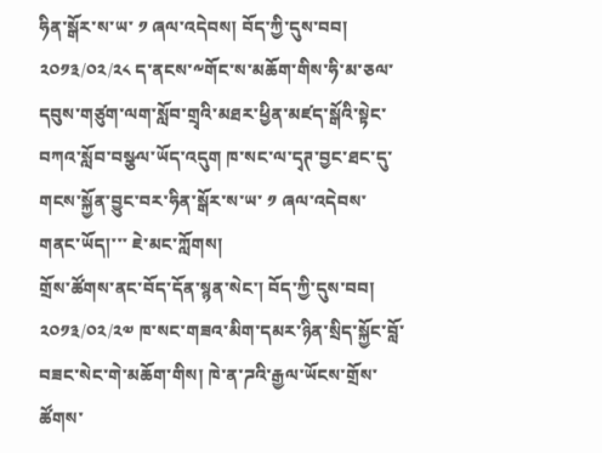ཧིན་སྒོར་ས་ཡ་ ༡ ཞལ་འདེབས། བོད་ཀྱི་དུས་བབ། ༢༠༡༣/༠༢/༢༨ ད་ནངས་༸གོང་ས་མཆོག་གིས་ཧི་མ་ཅལ་དབུས་གཙུག་ལག་སློབ་གྲྭའི་མཐར་ཕྱིན་མཛད་སྒོའི་སྟེང་བཀའ་སློབ་བསྩལ་ཡོད་འདུག ཁ་སང་ལ་དྭཊ་བྱང་ཐང་དུ་གངས་སྐྱོན་བྱུང་བར་ཧིན་སྒོར་ས་ཡ་ ༡ ཞལ་འདེབས་གནང་ཡོད།་་་ ཇེ་མང་ཀློགས།
གྲོས་ཚོགས་ནང་བོད་དོན་སྙན་སེང་། བོད་ཀྱི་དུས་བབ། ༢༠༡༣/༠༢/༢༧ ཁ་སང་གཟའ་མིག་དམར་ཉིན་སྲིད་སྐྱོང་བློ་བཟང་སེང་གེ་མཆོག་གིས། ཁེ་ན་ཌའི་རྒྱལ་ཡོངས་གྲོས་ཚོགས་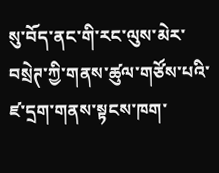སུ་བོད་ནང་གི་རང་ལུས་མེར་བསྲེཊ་ཀྱི་གནས་ཚུལ་གཙོས་པའི་ཛ་དྲག་གནས་སྟངས་ཁག་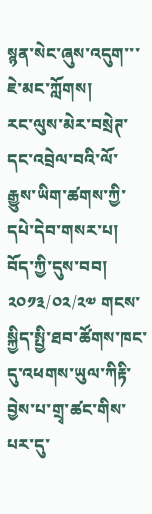སྙན་སེང་ཞུས་འདུག་་་ ཇེ་མང་ཀློགས།
རང་ལུས་མེར་བསྲེཊ་དང་འབྲེལ་བའི་ལོ་རྒྱུས་ཡིག་ཚགས་ཀྱི་དཔེ་དེབ་གསར་པ། བོད་ཀྱི་དུས་བབ། ༢༠༡༣/༠༢/༢༧ གངས་སྐྱིད་སྤྱི་ཐབ་ཚོགས་ཁང་དུ་འཕགས་ཡུལ་ཀིརྟི་བྱེས་པ་གྲྭ་ཚང་གིས་པར་དུ་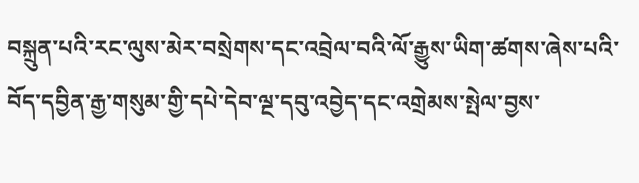བསྐྲུན་པའི་རང་ལུས་མེར་བསྲེགས་དང་འབྲེལ་བའི་ལོ་རྒྱུས་ཡིག་ཚགས་ཞེས་པའི་བོད་དབྱིན་རྒྱ་གསུམ་གྱི་དཔེ་དེབ་ལྔ་དབུ་འབྱེད་དང་འགྲེམས་སྤེལ་བྱས་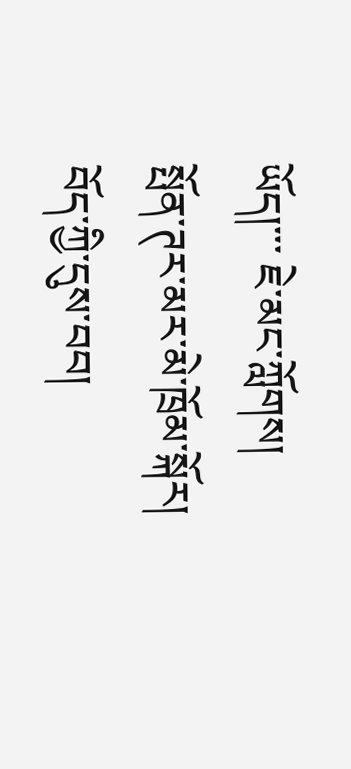ཡོད།་་་ ཇེ་མང་ཀློགས།
སྤོན་ཊར་མར་མེ་ཁྲོམ་སྐོར། བོད་ཀྱི་དུས་བབ།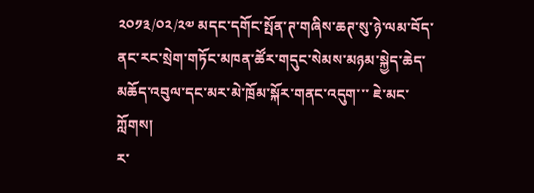༢༠༡༣/༠༢/༢༧ མདང་དགོང་སྤོན་ཊ་གཞིས་ཆཊ་སུ་ཉེ་ལམ་བོད་ནང་རང་སྲེག་གཏོང་མཁན་ཚོར་གདུང་སེམས་མཉམ་སྐྱེད་ཆེད་མཆོད་འབུལ་དང་མར་མེ་ཁྲོམ་སྐོར་གནང་འདུག་་་ ཇེ་མང་ཀློགས།
ར་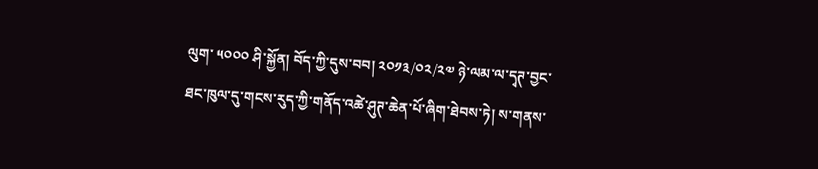ལུག་ ༥༠༠༠ ཤི་སྐྱོན། བོད་ཀྱི་དུས་བབ། ༢༠༡༣/༠༢/༢༧ ཉེ་ལམ་ལ་དྭཊ་བྱང་ཐང་ཁུལ་དུ་གངས་རུད་ཀྱི་གནོད་འཚེ་ཤུཊ་ཆེན་པོ་ཞིག་ཐེབས་ཏེ། ས་གནས་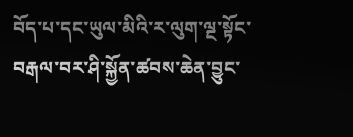བོད་པ་དང་ཡུལ་མིའི་ར་ལུག་ལྔ་སྟོང་བརྒལ་བར་ཤི་སྐྱོན་ཚབས་ཆེན་བྱུང་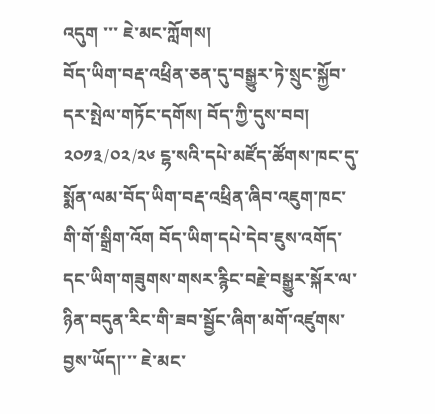འདུག ་་་ ཇེ་མང་ཀློགས།
བོད་ཡིག་བརྡ་འཕྲིན་ཅན་དུ་བསྒྱུར་ཏེ་སྲུང་སྐྱོབ་དར་སྤེལ་གཏོང་དགོས། བོད་ཀྱི་དུས་བབ། ༢༠༡༣/༠༢/༢༦ ངྷ་སའི་དཔེ་མཛོད་ཚོགས་ཁང་དུ་སྨོན་ལམ་བོད་ཡིག་བརྡ་འཕྲིན་ཞིབ་འཇུག་ཁང་གི་གོ་སྒྲིག་འོག བོད་ཡིག་དཔེ་དེབ་ཇུས་འགོད་དང་ཡིག་གཟུགས་གསར་རྙིང་བརྗེ་བསྒྱུར་སྐོར་ལ་ཉིན་བདུན་རིང་གི་ཟབ་སྦྱོང་ཞིག་མགོ་འཛུགས་བྱས་ཡོད།་་་ ཇེ་མང་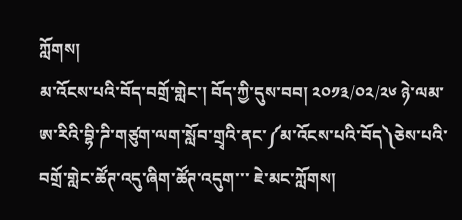ཀློགས།
མ་འོངས་པའི་བོད་བགྲོ་གླེང་། བོད་ཀྱི་དུས་བབ། ༢༠༡༣/༠༢/༢༦ ཉེ་ལམ་ཨ་རིའི་བྷི་ཌི་གཙུག་ལག་སློབ་གྲྭའི་ནང་༼མ་འོངས་པའི་བོད༽ཅེས་པའི་བགྲོ་གླེང་ཚོཊ་འདུ་ཞིག་ཚོཊ་འདུག་་་ ཇེ་མང་ཀློགས།